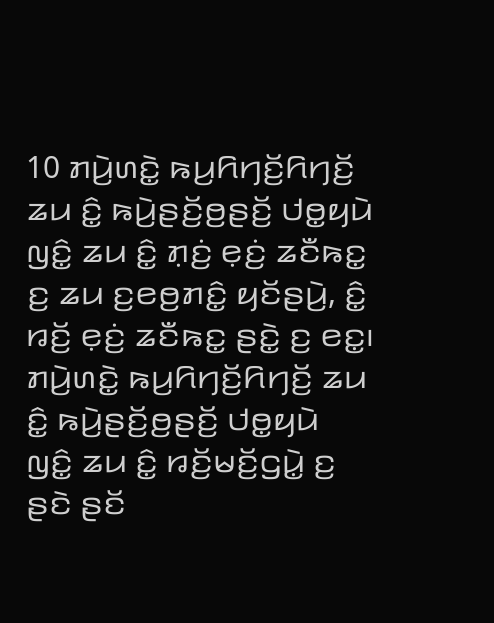10 ꤊꤣꤧ꤬ꤛꤢꤧ꤭ ꤒꤣ꤬ꤖꤚꤢꤩ꤬ꤖꤚꤢꤩ꤬ ꤘꤣ ꤢꤨ꤭ ꤒꤣꤧ꤬ꤔꤢꤩ꤬ꤥ꤬ꤔꤢꤩ꤬ ꤓꤥ꤭ꤟꤣꤧ ꤜꤢꤨ꤭ ꤘꤣ ꤢꤨ꤭ ꤊ꤫ꤢꤦ꤬ ꤕ꤫ꤢꤦ꤬ ꤘꤢꤪꤒꤢ꤭ ꤢ꤬ ꤘꤣ ꤢ꤬ꤕꤥ꤬ꤊꤢꤨ꤭ ꤟꤢꤩꤔꤣꤧ꤬, ꤢꤨ꤭ ꤙꤢꤩ꤬ ꤕ꤫ꤢꤦ꤬ ꤘꤢꤪꤒꤢ꤭ ꤔꤢꤧ꤭ ꤢ꤬ ꤕꤢ꤭꤯ ꤊꤣꤧ꤬ꤛꤢꤧ꤭ ꤒꤣ꤬ꤖꤚꤢꤩ꤬ꤖꤚꤢꤩ꤬ ꤘꤣ ꤢꤨ꤭ ꤒꤣꤧ꤬ꤔꤢꤩ꤬ꤥ꤬ꤔꤢꤩ꤬ ꤓꤥ꤭ꤟꤣꤧ ꤜꤢꤨ꤭ ꤘꤣ ꤢꤨ꤭ ꤙꤢꤩ꤬ꤗꤢꤩ꤬ꤞꤣꤧ꤭ ꤢ꤬ ꤔꤢꤧ ꤔꤢꤩ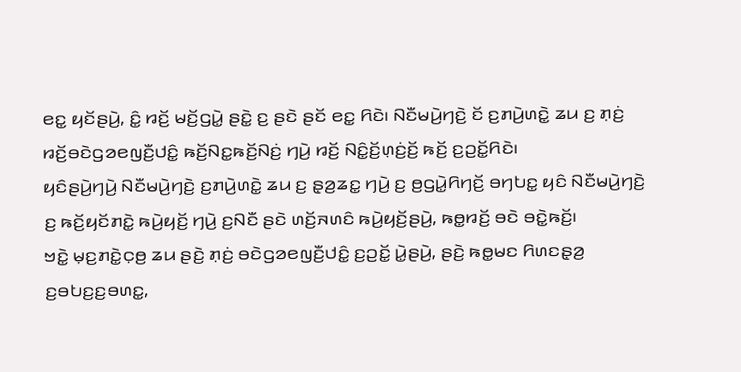ꤕꤢ꤭ ꤟꤢꤩꤔꤣꤧ꤬, ꤢꤨ꤭ ꤙꤢꤩ꤬ ꤗꤢꤩ꤬ꤞꤣꤧ꤭ ꤔꤢꤧ꤭ ꤢ꤬ ꤔꤢꤧ ꤔꤢꤩ ꤕꤢ꤭ ꤖꤢꤧ꤯ ꤡꤢꤪꤗꤣꤧ꤬ꤚꤢꤧ꤬ ꤢꤩ ꤢ꤬ꤊꤣꤧ꤬ꤛꤢꤧ꤭ ꤘꤣ ꤢ꤬ ꤊ꤫ꤢꤦ꤬ ꤙꤢꤩ꤬ꤋꤢꤧꤞꤤꤕꤜꤢꤪ꤬ꤓꤢꤨ꤭ ꤒꤢꤩ꤬ꤡꤢ꤭ꤒꤢꤩ꤬ꤡꤢꤦ꤬ ꤚꤣꤧ꤬ ꤙꤢꤩ꤬ ꤡꤢꤨ꤭ꤢꤩ꤬ꤛ꤫ꤢꤦ꤬ꤢꤩ꤬ ꤒꤢꤩ꤬ ꤢ꤬ꤑꤢꤩ꤭ꤖꤢꤧ꤯
ꤟꤢꤨꤔꤣꤧ꤬ꤚꤣꤧ꤬ ꤡꤢꤪꤗꤣꤧ꤬ꤚꤢꤧ꤬ ꤢ꤬ꤊꤣꤧ꤬ꤛꤢꤧ꤭ ꤘꤣ ꤢ꤬ ꤔ꤫ꤤ꤬ꤘꤢ꤭ ꤚꤣꤧ꤬ ꤢ꤬ ꤥ꤬ꤞꤣꤧ꤭ꤖꤚꤢꤩ꤬ ꤋꤚꤝꤢ꤭ ꤟꤢꤨ ꤡꤢꤪꤗꤣꤧ꤬ꤚꤢꤧ꤬ ꤢ꤬ ꤒꤢꤩ꤬ꤟꤢꤩꤊꤢꤧ꤭ ꤒꤣꤧ꤬ꤟꤢꤩ꤬ ꤚꤣꤧ꤬ ꤢ꤬ꤡꤢꤪ ꤔꤢꤧ ꤛꤢꤩ꤬ꤏꤛꤢꤨ ꤒꤣꤧ꤬ꤟꤢꤩ꤬ꤔꤣꤧ꤬, ꤒꤥ꤭ꤙꤢꤩ꤬ ꤋꤢꤧ ꤋꤢꤧ꤭ꤒꤢꤩ꤬꤯
ꤠꤢꤧ꤭ ꤗ꤫ꤢ꤬ꤊꤢꤧ꤭ꤍ꤫ꤥ꤬ ꤘꤣ ꤔꤢꤧ꤬ ꤊ꤫ꤢꤦ꤬ ꤋꤢꤧꤞꤤꤕꤜꤢꤪ꤬ꤓꤢꤨ꤭ ꤢ꤬ꤑꤢꤩ꤭ ꤣꤧ꤭ꤔꤣꤧ꤬, ꤔꤢꤧ꤬ ꤒꤥ꤭ꤗꤢ ꤖꤛꤢꤔ꤫ꤤ꤬ ꤢ꤬ꤋꤝꤢ꤬ꤢ꤬ꤋꤛꤢ꤭,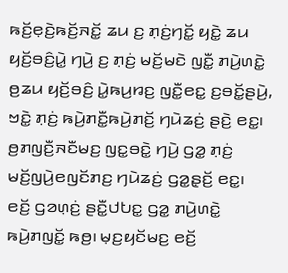ꤒꤢꤩ꤬ꤕ꤫ꤢꤧ꤬ꤒꤢꤩ꤬ꤏꤢꤩ꤭ ꤘꤣ ꤢ꤬ ꤊ꤫ꤢꤦ꤬ꤚꤢꤩ꤭ ꤟꤢꤧ꤭ ꤘꤣ ꤟꤢꤩ꤬ꤋꤢꤨ꤬ꤣꤧ꤭ ꤚꤣꤧ꤬ ꤢ꤬ ꤊ꤫ꤢꤦ꤬ ꤗꤢꤩ꤬ꤗꤢꤧ ꤜꤢꤪ꤭ ꤊꤣꤧ꤬ꤛꤢꤧ꤭ ꤥ꤬ꤘꤣ ꤟꤢꤩ꤬ꤋꤢꤨ꤬ ꤣꤧ꤭ꤒꤣ꤬ꤙꤢ꤬ ꤜꤢꤪ꤭ꤕꤢ꤭ ꤢ꤬ꤋꤢꤩ꤭ꤔꤣꤧ꤬, ꤠꤢꤧ꤭ ꤊ꤫ꤢꤦ꤬ ꤒꤣꤧ꤬ꤊꤢꤪ꤭ꤒꤣꤧ꤬ꤊꤢꤩ꤬ ꤚꤣꤧꤘꤢꤦ꤬ ꤔꤢꤧ꤬ ꤕꤢ꤭꤯
ꤥ꤬ꤊꤜꤢꤪ꤬ꤏꤢꤪꤗꤢ꤬ ꤜꤢ꤭ꤋꤢꤧ꤭ ꤚꤣꤧ꤬ ꤞꤤ꤭ ꤊ꤫ꤢꤦ꤬ ꤗꤢꤩ꤬ꤜꤣꤧ꤬ꤕꤜꤢꤩꤊꤢ꤬ ꤚꤣꤧꤘꤢꤦ꤬ ꤞꤤ꤭ꤔ꤫ꤢꤩ꤬ ꤕꤢ꤭꤯
ꤕꤢꤩ꤬ ꤞꤤꤛ꤫ꤢꤦ꤬ ꤔꤢꤪ꤭ꤓꤝꤢ꤭ ꤞꤤ꤭ ꤊꤣꤧ꤬ꤛꤢꤧ꤭ ꤒꤣꤧ꤬ꤊꤜꤢꤩ꤭ ꤒꤥ꤬꤯ ꤗ꤫ꤢ꤬ꤟꤢꤩꤗꤢ꤬ ꤕꤢꤩ꤬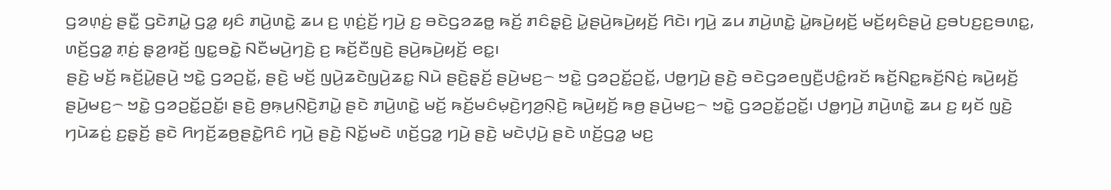ꤞꤤꤛ꤫ꤢꤦ꤬ ꤔꤢꤪ꤭ ꤞꤢꤧꤊꤣꤧ꤭ ꤞꤤ꤭ ꤟꤢꤨ ꤊꤣꤧ꤬ꤛꤢꤧ꤭ ꤘꤣ ꤢ꤬ ꤛ꤫ꤢꤦ꤬ꤢꤩ꤬ ꤚꤣꤧ꤬ ꤢ꤬ ꤋꤢꤧꤞꤤꤘꤥ꤭ ꤒꤢꤩ꤬ ꤊꤢꤨꤔ꤫ꤢꤧ꤬ ꤣꤧ꤭ꤔꤣꤧ꤬ꤒꤣꤧ꤬ꤟꤢꤩ꤬ ꤖꤢꤧ꤯ ꤚꤣꤧ꤬ ꤘꤣ ꤊꤣꤧ꤬ꤛꤢꤧ꤭ ꤣꤧ꤭ꤒꤣꤧ꤬ꤟꤢꤩ꤬ ꤗꤢꤩ꤬ꤟꤢꤨꤔꤣꤧ꤬ ꤢ꤬ꤋꤝꤢ꤬ꤢ꤬ꤋꤛꤢ꤭, ꤛꤢꤩ꤬ꤞꤤ꤭ ꤊ꤫ꤢꤦ꤬ ꤔ꤫ꤤ꤬ꤙꤢꤩ꤬ ꤜꤢ꤭ꤋꤢꤧ꤭ ꤡꤢꤪꤗꤣꤧ꤬ꤚꤢꤧ꤬ ꤢ꤬ ꤒꤢꤩ꤬ꤢꤪꤜꤢꤧ꤬ ꤔꤣꤧ꤬ꤒꤣꤧ꤬ꤟꤢꤩ꤬ ꤕꤢ꤭꤯
ꤔꤢꤧ꤬ ꤗꤢꤩ꤬ ꤒꤢꤩ꤬ꤣꤧ꤭ꤔꤣꤧ꤬ ꤠꤢꤧ꤭ ꤞꤤꤑꤢꤩ꤭, ꤔꤢꤧ꤬ ꤗꤢꤩ꤬ ꤜꤣꤧ꤬ꤘꤢꤧꤜꤣꤧ꤬ꤘꤢ꤭ ꤡꤣꤧ ꤔꤢꤧ꤬ꤔ꤫ꤢꤩ꤬ ꤔꤣꤧ꤬ꤗꤢ꤬꤮ ꤠꤢꤧ꤭ ꤞꤤꤑꤢꤩ꤭ꤑꤢꤩ꤭, ꤓꤥ꤭ꤚꤣꤧ꤬ ꤔꤢꤧ꤬ ꤋꤢꤧꤞꤤꤕꤜꤢꤪ꤬ꤓꤢꤨ꤭ꤙꤢꤩ ꤒꤢꤩ꤬ꤡꤢ꤭ꤒꤢꤩ꤬ꤡꤢꤦ꤬ ꤒꤣꤧ꤬ꤟꤢꤩ꤬ ꤔꤣꤧ꤬ꤗꤢ꤬꤮ ꤠꤢꤧ꤭ ꤞꤤꤑꤢꤩ꤭ꤑꤢꤩ꤭꤯ ꤔꤢꤧ꤬ ꤥ꤬ꤒ꤫ꤣ꤬ꤡ꤫ꤢꤧ꤬ꤊꤣꤧ꤭ ꤔꤢꤧ ꤊꤣꤧ꤬ꤛꤢꤧ꤭ ꤗꤢꤩ꤬ ꤒꤢꤩ꤬ꤗꤢꤨꤗ꤫ꤢꤧ꤬ꤚꤤ꤬ꤡ꤫ꤢꤧ꤬ ꤒꤣꤧ꤬ꤟꤢꤩ꤬ ꤒꤥ꤬ ꤔꤣꤧ꤬ꤗꤢ꤬꤮ ꤠꤢꤧ꤭ ꤞꤤꤑꤢꤩ꤭ꤑꤢꤩ꤭꤯ ꤓꤥ꤭ꤚꤣꤧ꤬ ꤊꤣꤧ꤬ꤛꤢꤧ꤭ ꤘꤣ ꤢ꤬ ꤟꤢꤩ ꤜꤢꤧ꤬ ꤚꤣꤧꤘꤢꤦ꤬ ꤢ꤬ꤔ꤫ꤢꤩ꤬ ꤔꤢꤧ ꤖꤚꤢꤩ꤬ꤘꤥ꤬ꤔꤢꤧ꤭ꤖꤢꤨ ꤚꤣꤧ꤬ ꤔꤢꤧ꤬ ꤡꤢꤩ꤭ꤗꤢꤧ ꤛꤢꤩ꤬ꤞꤤ꤭ ꤚꤣꤧ꤬ ꤔꤢꤧ꤬ ꤗꤢꤧꤓ꤫ꤣꤧ꤬ ꤔꤢꤧ ꤛꤢꤩ꤬ꤞꤤ꤭ ꤗꤢ꤬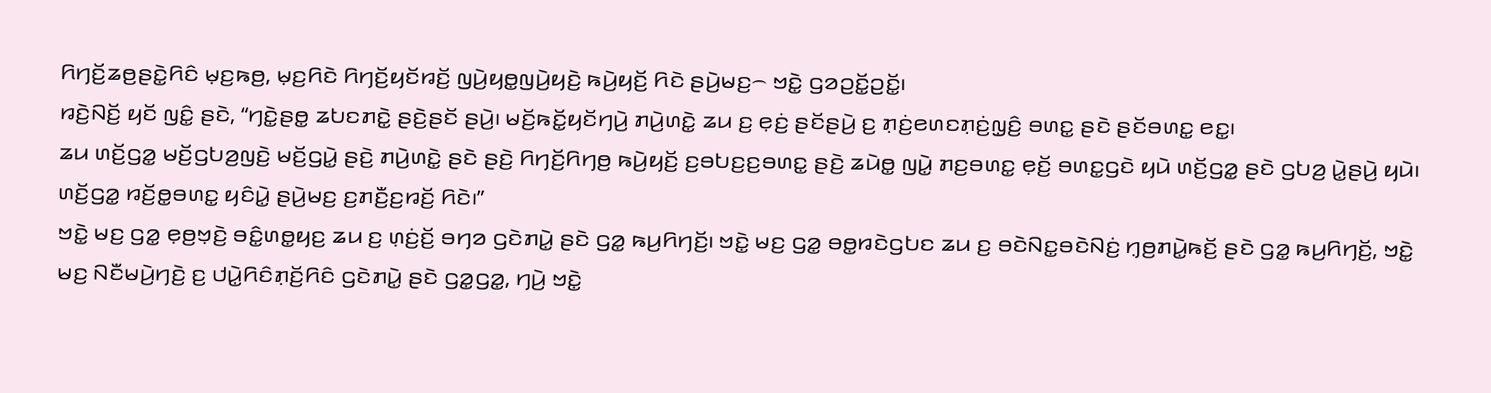ꤖꤚꤢꤩ꤬ꤘꤥ꤬ꤔꤢꤧ꤭ꤖꤢꤨ ꤗ꤫ꤢ꤬ꤒꤥ꤬, ꤗ꤫ꤢ꤬ꤖꤢꤧ ꤖꤚꤢꤩ꤬ꤟꤢꤩꤙꤢꤩ꤬ ꤜꤣꤧ꤬ꤟꤥ꤭ꤜꤣꤧ꤬ꤟꤢꤧ꤬ ꤒꤣꤧ꤬ꤟꤢꤩ꤬ ꤖꤢꤧ ꤔꤣꤧ꤬ꤗꤢ꤬꤮ ꤠꤢꤧ꤭ ꤞꤤꤑꤢꤩ꤭ꤑꤢꤩ꤭꤯
ꤙꤢꤧ꤬ꤡꤢꤩ꤬ ꤟꤢꤩ ꤜꤢꤨ꤭ ꤔꤢꤧ, “ꤚꤢꤧ꤭ꤔꤥ꤭ ꤘꤝꤢꤊꤢꤧ꤭ ꤔꤢꤧ꤬ꤔꤢꤩ ꤔꤣꤧ꤬꤯ ꤗꤢꤩ꤬ꤒꤢꤩ꤭ꤟꤢꤩꤚꤣꤧ꤬ ꤊꤣꤧ꤬ꤛꤢꤧ꤭ ꤘꤣ ꤢ꤬ ꤕ꤫ꤢꤦ꤬ ꤔꤢꤩꤔꤣꤧ꤬ ꤢ꤬ ꤊ꤫ꤢꤦ꤬ꤕꤛꤢꤊ꤫ꤢꤦ꤬ꤜ꤫ꤢꤨ꤬ ꤋꤛꤢ꤭ ꤔꤢꤧ ꤔꤢꤩꤋꤛꤢ꤭ ꤕꤢ꤭꤯
ꤘꤣ ꤛꤢꤩ꤬ꤞꤤ꤭ ꤗꤢꤩ꤬ꤞꤝꤤ꤬ꤜꤢꤧ꤬ ꤗꤢꤩ꤬ꤞꤣꤧ꤭ ꤔꤢꤧ꤬ ꤊꤣꤧ꤬ꤛꤢꤧ꤭ ꤔꤢꤧ ꤔꤢꤧ꤬ ꤖꤚꤢꤩ꤬ꤖꤚꤥ꤬ ꤒꤣꤧ꤬ꤟꤢꤩ꤬ ꤢ꤬ꤋꤝꤢ꤬ꤢ꤬ꤋꤛꤢ꤭ ꤔꤢꤧ꤬ ꤘꤣꤧꤥ꤭ ꤜꤣꤧ꤭ ꤊꤢ꤬ꤋꤛꤢ꤭ ꤕ꤫ꤢꤩ꤬ ꤋꤛꤢ꤭ꤞꤢꤧ ꤟꤣꤧ ꤛꤢꤩ꤬ꤞꤤ꤭ ꤔꤢꤧ ꤞꤝꤤ꤬ ꤣꤧ꤭ꤔꤣꤧ꤬ ꤟꤣꤧ꤯ ꤛꤢꤩ꤬ꤞꤤ꤭ ꤙꤢꤩ꤬ꤥ꤭ꤋꤛꤢ꤭ ꤟꤢꤨꤣꤧ꤭ ꤔꤣꤧ꤬ꤗꤢ꤬ ꤢ꤬ꤊꤢꤪ꤬ꤢ꤬ꤙꤢꤩ꤬ ꤖꤢꤧ꤯”
ꤠꤢꤧ꤭ ꤗꤢ꤬ ꤞꤤ꤭ ꤕ꤫ꤥ꤬ꤠ꤫ꤢꤧ꤬ ꤋꤢꤨ꤭ꤛꤥ꤭ꤟꤢ꤬ ꤘꤣ ꤢ꤬ ꤛ꤫ꤢꤦ꤬ꤢꤩ꤬ ꤋꤚꤤ ꤞꤢꤧꤊꤣꤧ꤭ ꤔꤢꤧ ꤞꤤ꤭ ꤒꤣ꤬ꤖꤚꤢꤩ꤬꤯ ꤠꤢꤧ꤭ ꤗꤢ꤬ ꤞꤤ꤭ ꤋꤥ꤭ꤙꤢꤧꤞꤝꤢ ꤘꤣ ꤢ꤬ ꤋꤢꤧꤡꤢ꤭ꤋꤢꤧꤡꤢꤦ꤬ ꤚ꤫ꤥ꤬ꤊꤣꤧ꤭ꤒꤢꤩ꤬ ꤔꤢꤧ ꤞꤤ꤭ ꤒꤣ꤬ꤖꤚꤢꤩ꤬, ꤠꤢꤧ꤭ ꤗꤢ꤬ ꤡꤢꤪꤗꤣꤧ꤬ꤚꤢꤧ꤬ ꤢ꤬ ꤓꤣꤧ꤭ꤖꤢꤨꤊ꤫ꤢꤩ꤬ꤖꤢꤨ ꤞꤢꤧꤊꤣꤧ꤭ ꤔꤢꤧ ꤞꤤ꤭ꤞꤤ꤭, ꤚꤣꤧ꤬ ꤠꤢꤧ꤭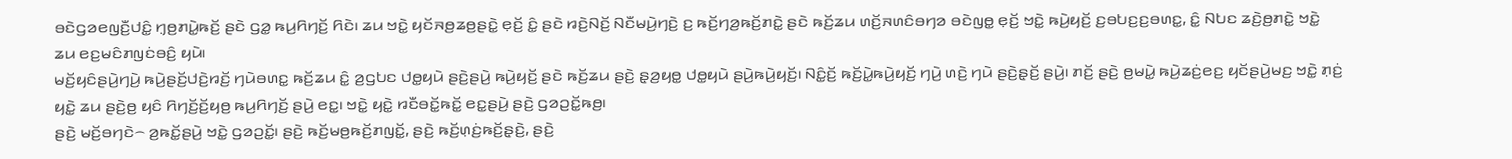ꤋꤢꤧꤞꤤꤕꤜꤢꤪ꤬ꤓꤢꤨ꤭ ꤚ꤫ꤥ꤬ꤊꤣꤧ꤭ꤒꤢꤩ꤬ ꤔꤢꤧ ꤞꤤ꤭ ꤒꤣ꤬ꤖꤚꤢꤩ꤬ ꤖꤢꤧ꤯ ꤘꤣ ꤠꤢꤧ꤭ ꤟꤢꤩꤏꤥ꤬ꤘꤥ꤬ꤔꤢꤧ꤭ ꤕ꤫ꤢꤩ꤬ ꤢꤨ꤭ ꤔꤢꤧ ꤙꤢꤧ꤬ꤡꤢꤩ꤬ ꤡꤢꤪꤗꤣꤧ꤬ꤚꤢꤧ꤬ ꤢ꤬ ꤒꤢꤩ꤬ꤚꤤ꤬ꤒꤢꤩ꤬ꤊꤢꤧ꤭ ꤔꤢꤧ ꤒꤢꤩ꤬ꤘꤣ ꤛꤢꤩ꤬ꤏꤛꤢꤨꤋꤚꤤ ꤋꤢꤧꤜꤥ꤭ ꤕ꤫ꤢꤩ꤬ ꤠꤢꤧ꤭ ꤒꤣꤧ꤬ꤟꤢꤩ꤬ ꤢ꤬ꤋꤝꤢ꤬ꤢ꤬ꤋꤛꤢ꤭, ꤢꤨ꤭ ꤡꤝꤢ ꤘꤢꤧ꤬ꤥ꤬ꤊꤢꤧ꤭ ꤠꤢꤧ꤭ ꤘꤣ ꤕꤢ꤬ꤗꤢꤨꤊꤜꤢꤦꤋꤢꤨ꤬ ꤟꤣꤧ꤯
ꤗꤢꤩ꤬ꤟꤢꤨꤔꤣꤧ꤬ꤚꤣꤧ꤬ ꤒꤣꤧ꤬ꤔꤢꤩ꤬ꤓꤢꤧ꤬ꤙꤢꤩ꤬ ꤚꤣꤧꤋꤛꤢ꤭ ꤒꤢꤩ꤬ꤘꤣ ꤢꤨ꤭ ꤤ꤬ꤞꤝꤢ ꤓꤥ꤭ꤟꤣꤧ ꤔꤢꤧ꤬ꤔꤣꤧ꤬ ꤒꤣꤧ꤬ꤟꤢꤩ꤬ ꤔꤢꤧ ꤒꤢꤩ꤬ꤘꤣ ꤔꤢꤧ꤬ ꤔ꤫ꤤ꤬ꤟꤥ꤭ ꤓꤥ꤭ꤟꤣꤧ ꤔꤣꤧ꤬ꤒꤣꤧ꤬ꤟꤢꤩ꤬꤯ ꤡꤢꤨ꤭ꤢꤩ꤬ ꤒꤢꤩ꤬ꤣꤧ꤭ꤒꤣꤧ꤬ꤟꤢꤩ꤬ ꤚꤣꤧ꤬ ꤛꤢꤧ꤬ ꤚꤣꤧ ꤔꤢꤧ꤬ꤔ꤫ꤢꤩ꤬ ꤔꤣꤧ꤬꤯ ꤊꤢꤩ꤬ ꤔꤢꤧ꤬ ꤥ꤬ꤗꤣꤧ꤭ ꤒꤣꤧ꤬ꤘꤢꤦ꤬ꤕꤢ꤬ ꤟꤢꤩꤔꤣꤧ꤬ꤗꤢ꤬ ꤠꤢꤧ꤭ ꤊ꤫ꤢꤦ꤬ ꤟꤢꤧ꤭ ꤘꤣ ꤔꤢꤧ꤬ꤥ꤬ ꤟꤢꤨ ꤖꤚꤢꤩ꤬ꤢꤩ꤬ꤟꤥ꤬ ꤒꤣ꤬ꤖꤚꤢꤩ꤬ ꤔꤣꤧ꤬ ꤕꤢ꤭꤯ ꤠꤢꤧ꤭ ꤟꤢꤧ꤭ ꤙꤢꤪꤋꤢꤩ꤭ꤒꤢꤩ꤭ ꤕꤢ꤭ꤔꤣꤧ꤬ ꤔꤢꤧ꤬ ꤞꤤꤑꤢꤩ꤭ꤒꤥ꤬꤯
ꤔꤢꤧ꤬ ꤗꤢꤩ꤬ꤋꤚꤢꤧ꤮ ꤤ꤬ꤒꤢꤩ꤭ꤔꤣꤧ꤬ ꤠꤢꤧ꤭ ꤞꤤꤑꤢꤩ꤭꤯ ꤔꤢꤧ꤬ ꤒꤢꤩ꤬ꤗꤥ꤬ꤒꤢꤩ꤬ꤊꤜꤢꤩ꤭, ꤔꤢꤧ꤬ ꤒꤢꤩ꤬ꤛ꤫ꤢꤦ꤬ꤒꤢꤩ꤬ꤔ꤫ꤢꤧ꤬, ꤔꤢꤧ꤬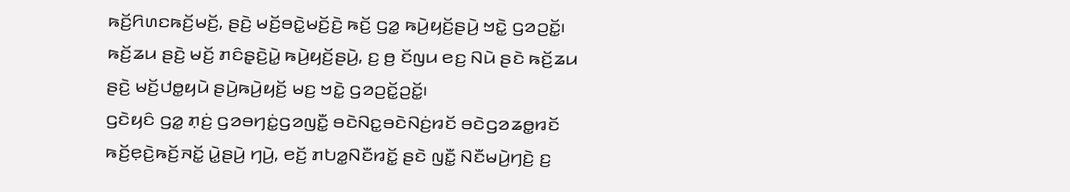ꤒꤢꤩ꤬ꤖꤛꤢꤒꤢꤩ꤬ꤗꤢꤩ꤬, ꤔꤢꤧ꤬ ꤗꤢꤩ꤬ꤋꤢꤧ꤭ꤗꤢꤩ꤬ꤢꤧ꤬ ꤒꤢꤩ꤬ ꤞꤤ꤭ ꤒꤣꤧ꤬ꤟꤢꤩ꤬ꤔꤣꤧ꤬ ꤠꤢꤧ꤭ ꤞꤤꤑꤢꤩ꤭꤯ ꤒꤢꤩ꤬ꤘꤣ ꤔꤢꤧ꤬ ꤗꤢꤩ꤬ ꤊꤢꤨꤔ꤫ꤢꤧ꤬ꤣꤧ꤭ ꤒꤣꤧ꤬ꤟꤢꤩ꤬ꤔꤣꤧ꤬, ꤢ꤬ ꤥ꤬ ꤢꤩꤜꤣ ꤕꤢ꤬ ꤡꤣꤧ ꤔꤢꤧ ꤒꤢꤩ꤬ꤘꤣ ꤔꤢꤧ꤬ ꤗꤢꤩ꤬ꤓꤥ꤭ꤟꤣꤧ ꤔꤣꤧ꤬ꤒꤣꤧ꤬ꤟꤢꤩ꤬ ꤗꤢ꤬ ꤠꤢꤧ꤭ ꤞꤤꤑꤢꤩ꤭ꤑꤢꤩ꤭꤯
ꤞꤢꤧꤟꤢꤨ ꤞꤤ꤭ ꤊ꤫ꤢꤦ꤬ ꤞꤤꤋꤚꤢꤦ꤭ꤞꤤꤜꤢꤪ꤭ ꤋꤢꤧꤡꤢ꤭ꤋꤢꤧꤡꤢꤦ꤬ꤙꤢꤩ ꤋꤢꤧꤞꤤꤘꤥ꤭ꤙꤢꤩ ꤒꤢꤩ꤬ꤕ꤫ꤢꤧ꤬ꤒꤢꤩ꤬ꤏꤢꤩ꤭ ꤣꤧ꤭ꤔꤣꤧ꤬ ꤚꤣꤧ꤬, ꤕꤢꤩ꤬ ꤊꤝꤤ꤭ꤡꤢꤪꤙꤢꤩ꤭ ꤔꤢꤧ ꤜꤢꤪ꤭ ꤡꤢꤪꤗꤣꤧ꤬ꤚꤢꤧ꤬ ꤢ꤬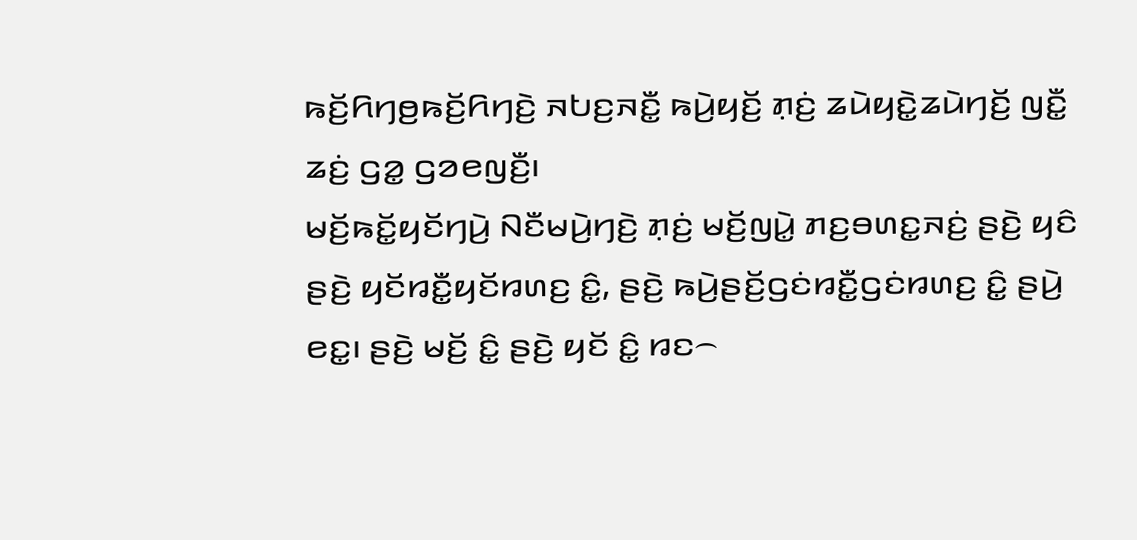ꤒꤢꤩ꤬ꤖꤚꤥ꤬ꤒꤢꤩ꤬ꤖꤚꤢꤧ꤬ ꤏꤝꤢ꤬ꤏꤢꤪ꤭ ꤒꤣꤧ꤬ꤟꤢꤩ꤬ ꤊ꤫ꤢꤦ꤬ ꤘꤣꤧꤟꤢꤧ꤭ꤘꤣꤧꤚꤢꤩ꤬ ꤜꤢꤪ꤭ ꤘꤢꤦ꤬ ꤞꤤ꤭ ꤞꤤꤕꤜꤢꤪ꤬꤯
ꤗꤢꤩ꤬ꤒꤢꤩ꤭ꤟꤢꤩꤚꤣꤧ꤬ ꤡꤢꤪꤗꤣꤧ꤬ꤚꤢꤧ꤬ ꤊ꤫ꤢꤦ꤬ ꤗꤢꤩ꤬ꤜꤣꤧ꤭ ꤊꤢ꤬ꤋꤛꤢ꤭ꤏꤢꤦ꤬ ꤔꤢꤧ꤬ ꤟꤢꤨ ꤔꤢꤧ꤬ ꤟꤢꤩꤙꤢꤪ꤭ꤟꤢꤩꤙꤛꤢ꤬ ꤢꤨ꤭, ꤔꤢꤧ꤬ ꤒꤣꤧ꤬ꤔꤢꤩ꤬ꤞꤢꤦꤙꤢꤪ꤭ꤞꤢꤦꤙꤛꤢ꤬ ꤢꤨ꤭ ꤔꤣꤧ꤬ ꤕꤢ꤭꤯ ꤔꤢꤧ꤬ ꤗꤢꤩ꤬ ꤢꤨ꤭ ꤔꤢꤧ꤬ ꤟꤢꤩ ꤢꤨ꤭ ꤙꤢ꤮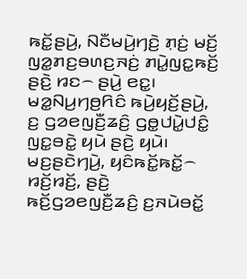ꤒꤢꤩ꤭ꤔꤣꤧ꤬, ꤡꤢꤪꤗꤣꤧ꤬ꤚꤢꤧ꤬ ꤊ꤫ꤢꤦ꤬ ꤗꤢꤩ꤬ ꤜꤤ꤭ꤊꤢ꤬ꤋꤛꤢ꤬ꤏꤢꤦ꤬ ꤊꤣꤧ꤭ꤜꤢ꤭ꤒꤢꤩ꤬ ꤔꤢꤧ꤬ ꤙꤢ꤮ ꤔꤣꤧ꤬ ꤕꤢ꤭꤯
ꤗꤤ꤭ꤡꤣ꤬ꤚꤥ꤬ꤖꤢꤨ ꤒꤣꤧ꤬ꤟꤢꤩ꤬ꤔꤣꤧ꤬, ꤢ꤬ ꤞꤤꤕꤜꤢꤪ꤬ꤘꤢꤨ꤬ ꤞꤥ꤭ꤓꤣꤧ꤭ꤓꤢꤨ꤭ ꤜꤢ꤭ꤋꤢꤧ꤭ ꤟꤣꤧ ꤔꤢꤧ꤬ ꤟꤣꤧ꤯ ꤗꤢ꤬ꤔꤢꤧꤚꤣꤧ꤬, ꤟꤢꤨꤒꤢꤩ꤭ꤒꤢꤩ꤭꤮ ꤙꤢꤩ꤬ꤙꤢꤩ꤬, ꤔꤢꤧ꤬ ꤒꤢꤩ꤬ꤞꤤꤕꤜꤢꤪ꤬ꤘꤢꤨ꤬ ꤢ꤬ꤏꤣꤧꤋꤢꤩ꤭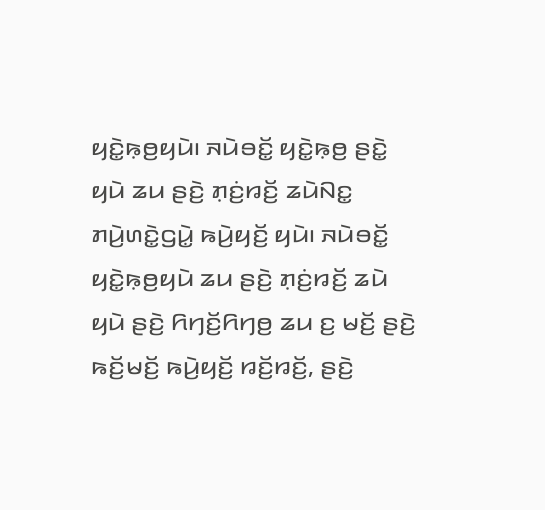ꤟꤢꤧ꤭ꤒ꤫ꤥ꤬ꤟꤣꤧ꤯ ꤏꤣꤧꤋꤢꤩ꤭ ꤟꤢꤧ꤭ꤒ꤫ꤥ꤬ ꤔꤢꤧ꤭ ꤟꤣꤧ ꤘꤣ ꤔꤢꤧ꤬ ꤊ꤫ꤢꤦ꤬ꤙꤢꤩ꤬ ꤘꤣꤧꤡꤢ꤭ ꤊꤣꤧ꤬ꤛꤢꤧ꤭ꤞꤣꤧ꤭ ꤒꤣꤧ꤬ꤟꤢꤩ꤬ ꤟꤣꤧ꤯ ꤏꤣꤧꤋꤢꤩ꤭ ꤟꤢꤧ꤭ꤒ꤫ꤥ꤬ꤟꤣꤧ ꤘꤣ ꤔꤢꤧ꤬ ꤊ꤫ꤢꤦ꤬ꤙꤢꤩ꤬ ꤘꤣꤧ ꤟꤣꤧ ꤔꤢꤧ꤬ ꤖꤚꤢꤩ꤬ꤖꤚꤥ꤬ ꤘꤣ ꤢ꤬ ꤗꤢꤩ꤬ ꤔꤢꤧ꤬ ꤒꤢꤩ꤬ꤗꤢꤩ꤬ ꤒꤣꤧ꤬ꤟꤢꤩ꤬ ꤙꤢꤩ꤬ꤙꤢꤩ꤬, ꤔꤢꤧ꤬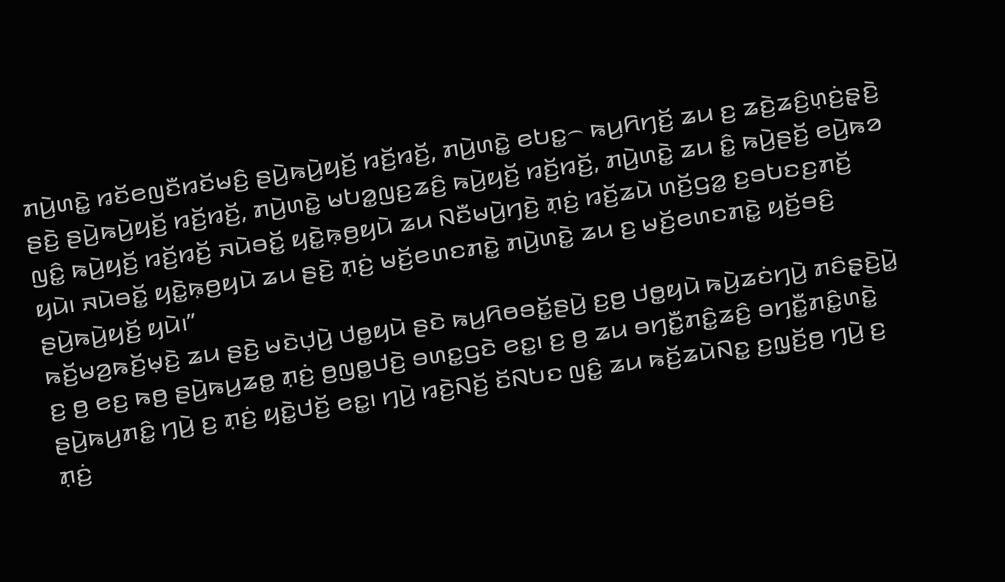ꤊꤣꤧ꤬ꤛꤢꤧ꤭ ꤙꤢꤩꤕꤜꤢꤪꤙꤢꤩꤗꤢꤨ꤬ ꤔꤣꤧ꤬ꤒꤣꤧ꤬ꤟꤢꤩ꤬ ꤙꤢꤩ꤬ꤙꤢꤩ꤬, ꤊꤣꤧ꤬ꤛꤢꤧ꤭ ꤕꤝꤢ꤭꤮ ꤒꤣ꤬ꤖꤚꤢꤩ꤬ ꤘꤣ ꤢ꤬ ꤘꤢꤧ꤬ꤘꤢꤨ꤬ꤛ꤫ꤢꤦ꤬ꤔ꤫ꤢꤧ꤬ ꤔꤢꤧ꤬ ꤔꤣꤧ꤬ꤒꤣꤧ꤬ꤟꤢꤩ꤬ ꤙꤢꤩ꤬ꤙꤢꤩ꤬, ꤊꤣꤧ꤬ꤛꤢꤧ꤭ ꤗꤝꤤ꤭ꤜꤢ꤬ꤘꤢꤨ꤬ ꤒꤣꤧ꤬ꤟꤢꤩ꤬ ꤙꤢꤩ꤬ꤙꤢꤩ꤬, ꤊꤣꤧ꤬ꤛꤢꤧ꤭ ꤘꤣ ꤢꤨ꤭ ꤒꤣꤧ꤬ꤔꤢꤩ꤬ ꤕꤣꤧ꤬ꤒꤤ ꤜꤢꤨ꤭ ꤒꤣꤧ꤬ꤟꤢꤩ꤬ ꤙꤢꤩ꤬ꤙꤢꤩ꤬ ꤏꤣꤧꤋꤢꤩ꤭ ꤟꤢꤧ꤭ꤒ꤫ꤥ꤬ꤟꤣꤧ ꤘꤣ ꤡꤢꤪꤗꤣꤧ꤬ꤚꤢꤧ꤬ ꤊ꤫ꤢꤦ꤬ ꤙꤢꤩ꤬ꤘꤣꤧ ꤛꤢꤩ꤬ꤞꤤ꤭ ꤢ꤬ꤋꤝꤢꤢ꤬ꤊꤢꤩ꤬ ꤟꤣꤧ꤯ ꤏꤣꤧꤋꤢꤩ꤭ ꤟꤢꤧ꤭ꤒ꤫ꤥ꤬ꤟꤣꤧ ꤘꤣ ꤔꤢꤧ꤬ ꤊ꤫ꤢꤦ꤬ ꤗꤢꤩ꤬ꤕꤛꤢꤊꤢꤧ꤭ ꤊꤣꤧ꤬ꤛꤢꤧ꤭ ꤘꤣ ꤢ꤬ ꤗꤢꤩ꤬ꤕꤛꤢꤊꤢꤧ꤭ ꤟꤢꤩ꤬ꤋꤢꤨ꤬ ꤔꤣꤧ꤬ꤒꤣꤧ꤬ꤟꤢꤩ꤬ ꤟꤣꤧ꤯”
ꤒꤢꤩ꤬ꤗꤤ꤬ꤒꤢꤩ꤬ꤗ꤫ꤢꤧ꤬ ꤘꤣ ꤔꤢꤧ꤬ ꤗꤢꤧꤓ꤫ꤣꤧ꤬ ꤓꤥ꤭ꤟꤣꤧ ꤔꤢꤧ ꤒꤣ꤬ꤖꤥꤋꤢꤩ꤭ꤔꤣꤧ꤬ ꤢ꤬ꤥ꤬ ꤓꤥ꤭ꤟꤣꤧ ꤒꤣꤧ꤬ꤘꤢꤦꤚꤣꤧ꤬ ꤊꤢꤨꤔ꤫ꤢꤧ꤬ꤣꤧ꤭ ꤢ꤬ ꤥ꤬ ꤕꤢ꤬ ꤒꤥ꤬ ꤔꤣꤧ꤬ꤒꤣ꤬ꤘꤥ꤭ ꤊ꤫ꤢꤦ꤬ ꤥ꤬ꤜꤥ꤭ꤓꤢꤧ꤬ ꤋꤛꤢ꤭ꤞꤢꤧ ꤕꤢ꤭꤯ ꤢ꤬ ꤥ꤬ ꤘꤣ ꤋꤚꤢꤪ꤭ꤊꤢꤨ꤭ꤘꤢꤨ꤬ ꤋꤚꤢꤪ꤭ꤊꤢꤨ꤭ꤛꤢꤧ꤭ ꤔꤣꤧ꤬ꤒꤣ꤬ꤊꤢꤨ꤭ ꤚꤣꤧ꤬ ꤢ꤬ ꤊ꤫ꤢꤦ꤬ ꤟꤢꤧ꤭ꤓꤢꤩ꤬ ꤕꤢ꤭꤯ ꤚꤣꤧ꤬ ꤙꤢꤧ꤬ꤡꤢꤩ꤬ ꤢꤩꤡꤝꤢ ꤜꤢꤨ꤭ ꤘꤣ ꤒꤢꤩ꤬ꤘꤣꤧꤡꤢ꤭ ꤢ꤬ꤜ꤫ꤢꤩ꤬ꤥ꤬ ꤚꤣꤧ꤬ ꤢ꤬ ꤊ꤫ꤢꤦ꤬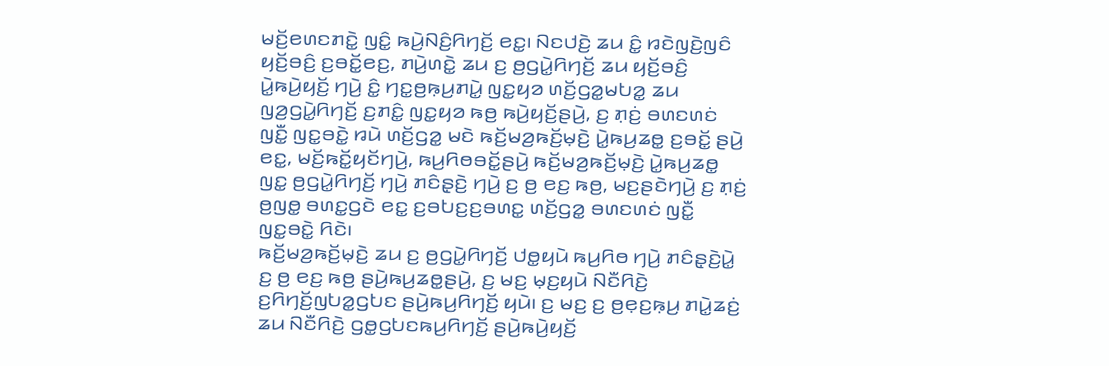ꤗꤢꤩ꤬ꤕꤛꤢꤊꤢꤧ꤭ ꤜꤢꤨ꤭ ꤒꤣꤧ꤬ꤡꤢꤨ꤬ꤖꤚꤢꤩ꤬ ꤕꤢ꤭꤯ ꤡꤢꤓꤢꤧ꤬ ꤘꤣ ꤢꤨ꤭ ꤙꤢꤧꤜꤢꤧ꤬ꤜꤢꤨ ꤟꤢꤩ꤬ꤋꤢꤨ꤬ ꤢ꤬ꤋꤢꤩ꤭ꤕꤢ꤬, ꤊꤣꤧ꤬ꤛꤢꤧ꤭ ꤘꤣ ꤢ꤬ ꤥ꤬ꤞꤣꤧ꤭ꤖꤚꤢꤩ꤬ ꤘꤣ ꤟꤢꤩ꤬ꤋꤢꤨ꤬ ꤣꤧ꤭ꤒꤣꤧ꤬ꤟꤢꤩ꤬ ꤚꤣꤧ꤬ ꤢꤨ꤭ ꤚꤢ꤭ꤥ꤬ꤒ꤫ꤣ꤬ꤊꤣꤧ꤭ ꤜꤢ꤭ꤟꤤ ꤛꤢꤩ꤬ꤞꤤ꤭ꤗꤝꤤ꤭ ꤘꤣ ꤜꤤ꤬ꤞꤣꤧ꤭ꤖꤚꤢꤩ꤬ ꤢ꤬ꤊꤢꤨ꤭ ꤜꤢ꤭ꤟꤤ ꤒꤥ꤬ ꤒꤣꤧ꤬ꤟꤢꤩ꤬ꤔꤣꤧ꤬, ꤢ꤬ ꤊ꤫ꤢꤦ꤬ ꤋꤛꤢꤛꤢꤦ ꤜꤢꤪ꤭ ꤜꤢ꤭ꤋꤢꤧ꤭ ꤙꤣꤧ ꤛꤢꤩ꤬ꤞꤤ꤭ ꤗꤢꤧ ꤒꤢꤩ꤬ꤗꤤ꤬ꤒꤢꤩ꤬ꤗ꤫ꤢꤧ꤬ ꤣꤧ꤭ꤒꤣ꤬ꤘꤥ꤭ ꤢ꤬ꤋꤢꤩ꤭ ꤔꤣꤧ꤬ ꤕꤢ꤭, ꤗꤢꤩ꤬ꤒꤢꤩ꤭ꤟꤢꤩꤚꤣꤧ꤬, ꤒꤣ꤬ꤖꤥꤋꤢꤩ꤭ꤔꤣꤧ꤬ ꤒꤢꤩ꤬ꤗꤤ꤬ꤒꤢꤩ꤬ꤗ꤫ꤢꤧ꤬ ꤣꤧ꤭ꤒꤣ꤬ꤘꤥ꤭ ꤜꤢ꤭ ꤥ꤬ꤞꤣꤧ꤭ꤖꤚꤢꤩ꤬ ꤚꤣꤧ꤬ ꤊꤢꤨꤔ꤫ꤢꤧ꤬ ꤚꤣꤧ꤬ ꤢ꤬ ꤥ꤬ ꤕꤢ꤬ ꤒꤥ꤬, ꤗꤢ꤬ꤔꤢꤧꤚꤣꤧ꤬ ꤢ꤬ ꤊ꤫ꤢꤦ꤬ ꤥ꤬ꤜꤥ꤭ ꤋꤛꤢ꤭ꤞꤢꤧ ꤕꤢ꤭ ꤢ꤬ꤋꤝꤢ꤬ꤢ꤬ꤋꤛꤢ꤭ ꤛꤢꤩ꤬ꤞꤤ꤭ ꤋꤛꤢꤛꤢꤦ ꤜꤢꤪ꤭ ꤜꤢ꤭ꤋꤢꤧ꤭ ꤖꤢꤧ꤯
ꤒꤢꤩ꤬ꤗꤤ꤬ꤒꤢꤩ꤬ꤗ꤫ꤢꤧ꤬ ꤘꤣ ꤢ꤬ ꤥ꤬ꤞꤣꤧ꤭ꤖꤚꤢꤩ꤬ ꤓꤥ꤭ꤟꤣꤧ ꤒꤣ꤬ꤖꤥ ꤚꤣꤧ꤬ ꤊꤢꤨꤔ꤫ꤢꤧ꤬ꤣꤧ꤭ ꤢ꤬ ꤥ꤬ ꤕꤢ꤬ ꤒꤥ꤬ ꤔꤣꤧ꤬ꤒꤣ꤬ꤘꤥ꤭ꤔꤣꤧ꤬, ꤢ꤬ ꤗꤢ꤬ ꤗ꤫ꤢ꤬ꤟꤣꤧ ꤡꤢꤪꤖꤢꤧ꤬ ꤢ꤬ꤖꤚꤢꤩ꤬ꤜꤝꤤ꤭ꤞꤝꤢ ꤔꤣꤧ꤬ꤒꤣ꤬ꤖꤚꤢꤩ꤬ ꤟꤣꤧ꤯ ꤢ꤬ ꤗꤢ꤬ ꤢ꤬ ꤥ꤬ꤕ꤫ꤢ꤬ꤒ꤫ꤣ꤬ ꤊꤣꤧ꤭ꤘꤢꤦ꤬ ꤘꤣ ꤡꤢꤪꤖꤢꤧ꤬ ꤞꤥ꤭ꤞꤝꤢꤒꤣ꤬ꤖꤚꤢꤩ꤬ ꤔꤣꤧ꤬ꤒꤣꤧ꤬ꤟꤢꤩ꤬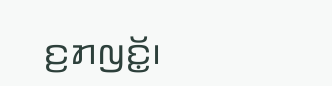ꤢ꤬ꤊꤜꤢꤩ꤭꤯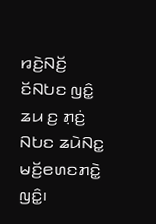ꤙꤢꤧ꤬ꤡꤢꤩ꤬ ꤢꤩꤡꤝꤢ ꤜꤢꤨ꤭ ꤘꤣ ꤢ꤬ ꤊ꤫ꤢꤦ꤬ ꤡꤝꤢ ꤘꤣꤧꤡꤢ꤭ ꤗꤢꤩ꤬ꤕꤛꤢꤊꤢꤧ꤭ ꤜꤢꤨ꤭꤯